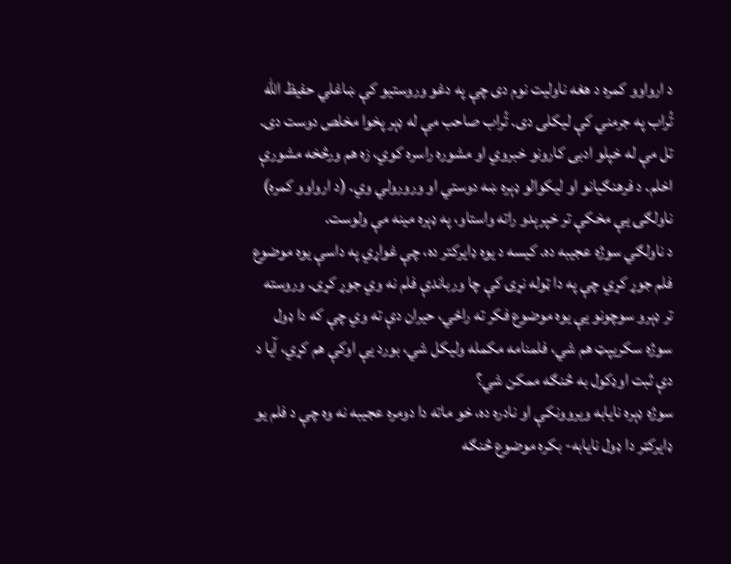د ارواوو کمره د هغه ناولیت نوم دی چې په دغو وروستیو کې ښاغلي حفیظ الله تُراب په جرمني کې لیکلی دی. تُراب صاحب مې له ډېر پخوا مخلص دوست دی. تل مې له خپلو ادبی کارونو خبروي او مشوره راسره کوي، زه هم ورڅخه مشورې اخلم. د فرهنګیانو او لیکوالو ډېره ښه دوستي او ورورولي وي. (د ارواوو کمره) ناولګۍ یې مخکې تر خپرېدو راته واستاو، په ډېره مینه مې ولوست.
د ناولګي سوژه عجیبه ده. کیسه د یوه ډایرکتر ده، چې غواړي په داسې یوه موضوع فلم جوړ کړي چې په دا ټوله نړۍ کې چا ورباندې فلم نه وي جوړ کړی. وروسته تر ډېرو سوچونو یې یوه موضوع فکر ته راځي، حیران دې ته وي چې که دا ډول سوژه سکریپټ هم شي، فلمنامه مکمله ولیکل شي، بورد یې اوکې هم کړي، آیا د دې ثبت اوډکول به څنګه ممکن شي؟
سوژه ډېره نایابه ویروونکې او نادره ده، خو ماته دا دومره عجیبه نه وه چې د فلم یو ډایرکټر دا ډول نایابه- بکره موضوع څنګه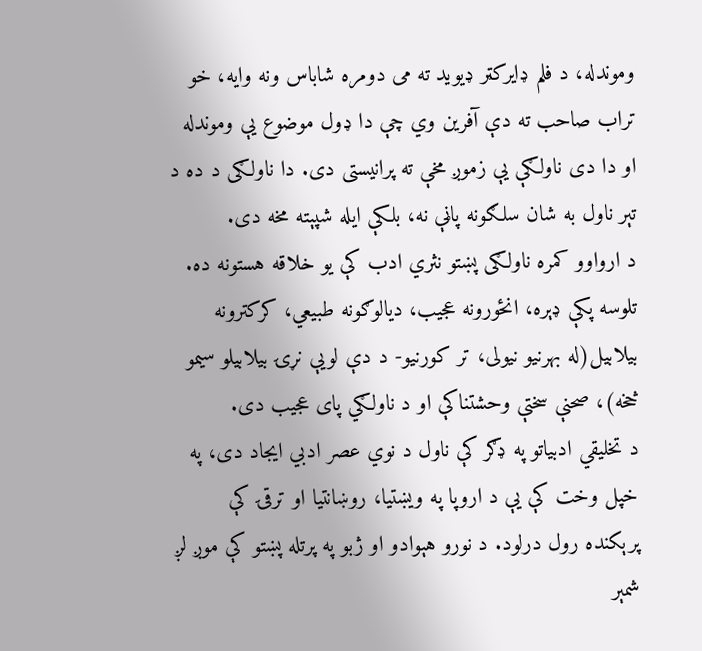وموندله، د فلم ډایرکټر ډیوید ته می دومره شاباس ونه وایه، خو تراب صاحب ته دې آفرین وي چې دا ډول موضوع یې وموندله او دا دی ناولګې یې زموږ مخې ته پرانیستی دی. دا ناولګی د ده د تېر ناول به شان سلګونه پاڼې نه، بلکې ایله شپېته مخه دی.
د ارواوو کمره ناولګی پښتو نثري ادب کې یو خلاقه هستونه ده. تلوسه پکې ډېره، انځورونه عجیب، دیالوګونه طبیعي، کرکترونه بیلابیل(له بهرنیو نیولی، تر کورنیو- د دې لویې نړۍ بیلابیلو سیمو څخه)، صحنې سختې وحشتناکې او د ناولګي پای عجیب دی.
د تخلیقي ادبیاتو په ډګر کې ناول د نوي عصر ادبي ایجاد دی، په خپل وخت کې یې د اروپا په ویښتیا، روښانتیا او ترقۍ کې پرېکنده رول درلود. د نورو هېوادو او ژبو په پرتله پښتو کې موږ لږ شمېر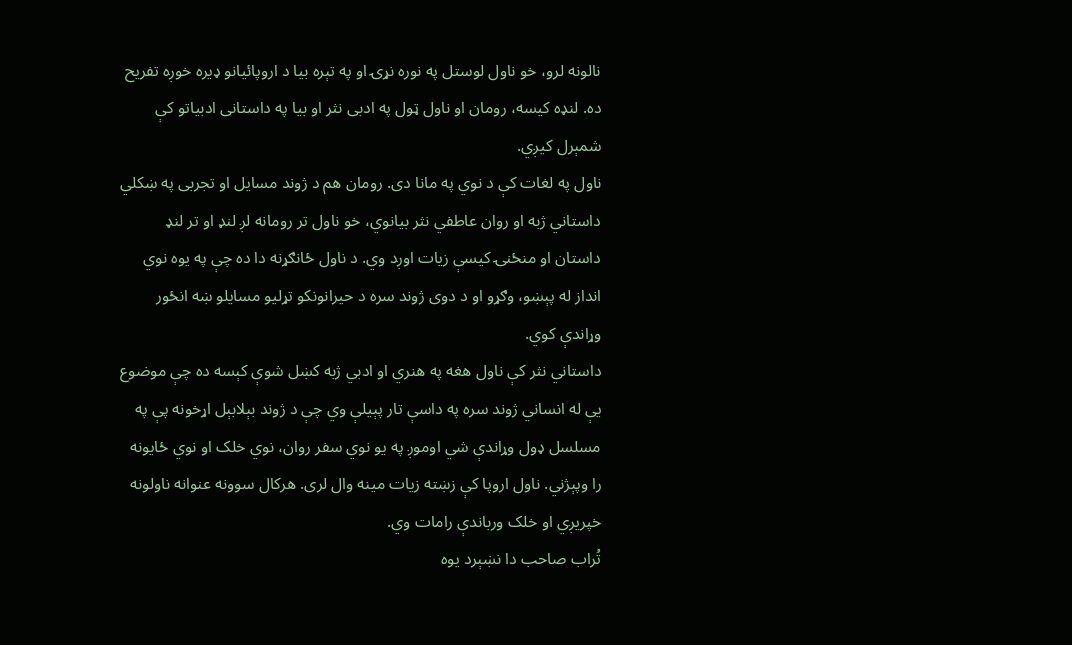نالونه لرو، خو ناول لوستل په نوره نړۍ او په تېره بیا د اروپائیانو ډیره خوږه تفریح ده. لنډه کیسه، رومان او ناول ټول په ادبی نثر او بیا په داستانی ادبیاتو کې شمېرل کیږي.
ناول په لغات کې د نوي په مانا دی. رومان هم د ژوند مسایل او تجربی په ښکلي داستاني ژبه او روان عاطفي نثر بیانوي، خو ناول تر رومانه لږ لنډ او تر لنډ داستان او منځنۍ کیسې زیات اوږد وي. د ناول ځانګړنه دا ده چې په یوه نوي انداز له پېښو، وګړو او د دوی ژوند سره د حیرانونکو تړلیو مسایلو ښه انځور وړاندې کوي.
داستاني نثر کې ناول هغه په هنري او ادبي ژبه کښل شوې کېسه ده چې موضوع یې له انساني ژوند سره په داسې تار پېیلې وي چې د ژوند بېلابېل اړخونه پې په مسلسل ډول وړاندې شي اوموږ په یو نوي سفر روان، نوي خلک او نوي ځایونه را وپېژني. ناول اروپا کې زښته زیات مینه وال لری. هرکال سوونه عنوانه ناولونه خپریږي او خلک ورباندې رامات وي.
تُراب صاحب دا نښېرد یوه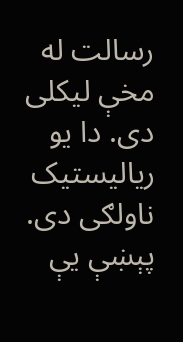رسالت له مخې لیکلی دی. دا یو ریالیستیک ناولګی دی. پېښې یې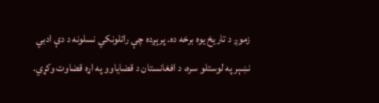زموږ د تاریخ یوه برخه ده. پرېږده چې راتلونکي نسلونه د دې ادبي نښېر په لوستلو سره، د افغانستان د قضایاوو په اړه قضاوت وکړي.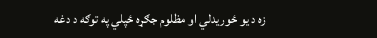زه د یو ځوریدلي او مظلوم جګړه ځپلي په توګه د دغه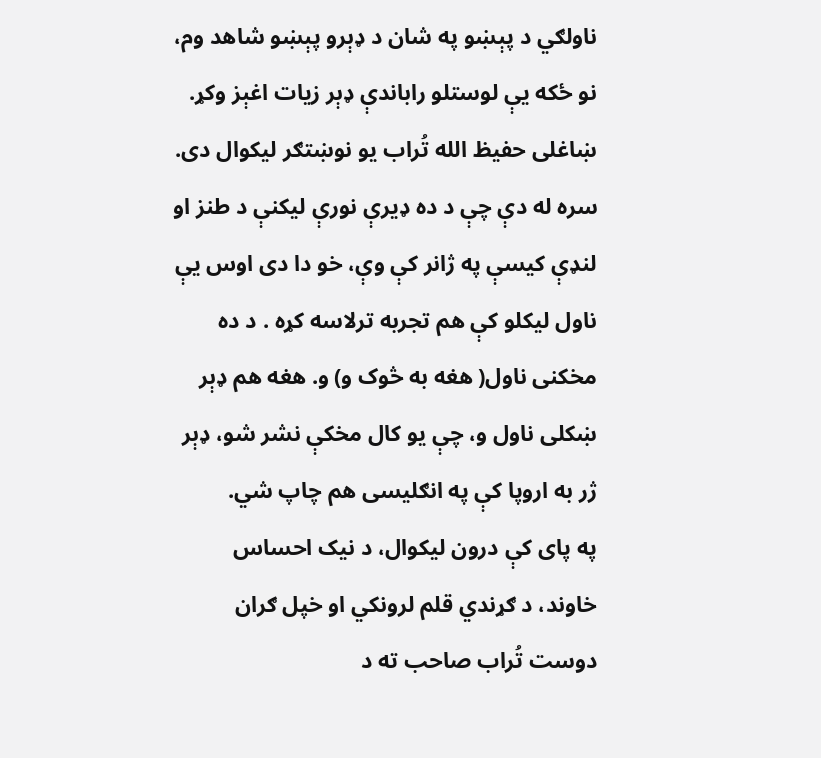ناولګي د پېښو په شان د ډېرو پېښو شاهد وم، نو ځکه یې لوستلو راباندې ډېر زیات اغېز وکړ.
ښاغلی حفیظ الله تُراب یو نوښتګر لیکوال دی. سره له دې چې د ده ډیرې نورې لیکنې د طنز او لنډې کیسې په ژانر کې وې، خو دا دی اوس یې ناول لیکلو کې هم تجربه ترلاسه کړه . د ده مخکنی ناول( هغه به څوک و) و. هغه هم ډېر ښکلی ناول و، چې یو کال مخکې نشر شو، ډېر ژر به اروپا کې په انګلیسی هم چاپ شي.
په پای کې درون لیکوال، د نیک احساس خاوند، د ګړندي قلم لرونکي او خپل ګران دوست تُراب صاحب ته د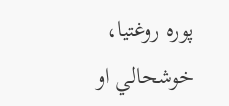پوره روغتیا، خوشحالي او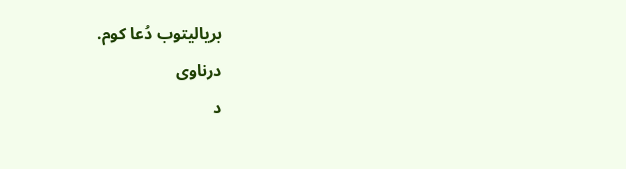بریالیتوب دُعا کوم.
درناوی
د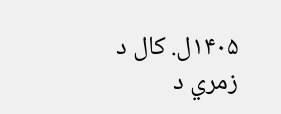۱۴۰۵ل. کال د زمري د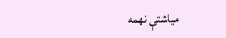میاشتې نهمه